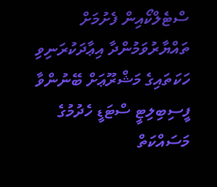ސްޓެލްކޯއިން ފެށުމަށް ތައްޔާރުވަމުންދާ އިޢާދަކުރަނިވި ހަކަތައިގެ މަޝްރޫޢަށް ބޭނުންވާ ފީސިބިލިޓީ ސްޓަޑީ ހެދުމުގެ މަސައްކަތް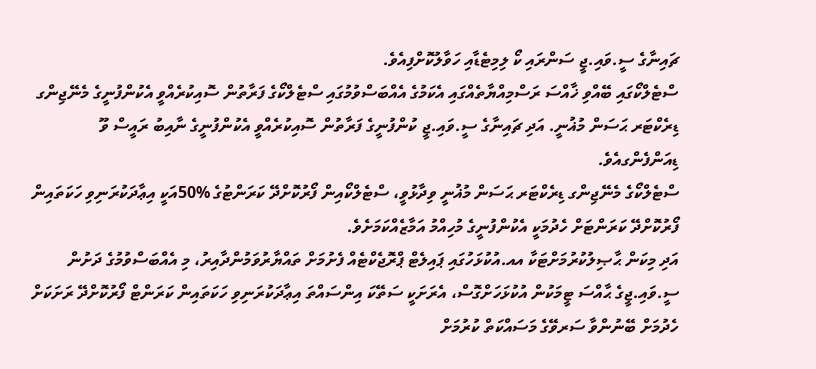ޗައިނާގެ ސީ.ވައި.ޖީ ސަންރައި ކޯ ލިމިޓެޑާއި ހަވާލުކޮށްފިއެވެ.
ސްޓެލްކޯގައި ބޭއްވި ޚާއްސަ ރަސްމިއްޔާތެއްގައި އެކަމުގެ އެއްބަސްވުމުގައި ސްޓެލްކޯގެ ފަރާތުން ސޮއިކުރެއްވީ އެކުންފުނީގެ މެނޭޖިންގ ޑިރެކްޓަރ ޙަސަން މުޣުނީ. އަދި ޗައިނާގެ ސީ.ވައި.ޖީ ކުންފުނީގެ ފަރާތުން ސޮއިކުރެއްވީ އެކުންފުނީގެ ނާއިބު ރައީސް ވޫ ޑިއަންފެންގއެވެ.
ސްޓެލްކޯގެ މެނޭޖިންގ ޑިރެކްޓަރ ޙަސަން މުޣުނީ ވިދާޅުވީ، ސްޓެލްކޯއިން ފޯރުކޮށްދޭ ކަރަންޓުގެ %50އަކީ އިޢާދަކުރަނިވި ހަކަތައިން ފޯރުކޮށްދޭ ކަރަންޓަށް ހެދުމަކީ އެކުންފުނީގެ މުހިއްމު އަމާޒެއްކަމަށެވެ.
އަދި މިކަން ޙާޞިލުކުރުމަށްޓަކާ އއ.އުކުޅަހުގައި ޕައިލެޓް ޕްރޮޖެކްޓެއް ފެށުމަށް ތައްޔާރުވަމުންދާއިރު، މި އެއްބަސްވުމުގެ ދަށުން ސީ.ވައި.ޖީގެ ޙާއްސަ ޓީމަކުން އުކުޅަހަށްގޮސް، އެރަށަކީ ސަތޭކަ އިންސައްތަ އިޢާދަކުރަނިވި ހަކަތައިން ކަރަންޓް ފޯރުކޮށްދޭ ރަށަކަށް ހެދުމަށް ބޭނުންވާ ސަރވޭގެ މަސައްކަތް ކުރުމަށް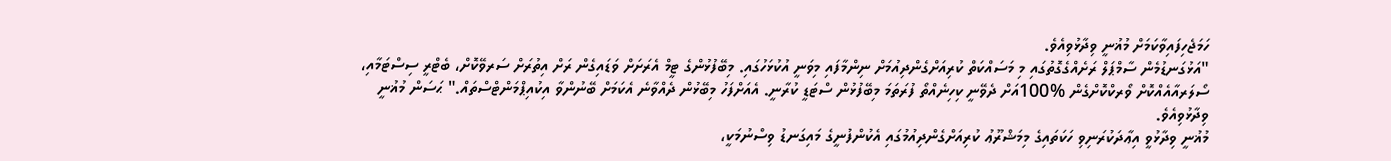ހަމަޖެހިފައިވާކަމަށް މުޣުނީ ވިދާޅުވިއެވެ.
"އަޅުގަނޑުމެން ސާމްޕަލް ރަށެއްގެގޮތުގައި މި މަސައްކަތް ކުރިއަށްގެންދިއުމަށް ނިންމާފައި މިވަނީ އުކުޅަހުގައި. މިބޭފުޅުންގެ ޓީމް އެރަށަށް ވަޑައިގެން ރަށް އިތުރަށް ސަރވޭކޮށް، ބެޓްރީ ސިސްޓަމާއި، ސޯލަރއާއެއްކޮށް ވޯރކްކޮށްގެން %100އަށް ދެވޭނީ ކިހިނެއްތޯ ފުރަތަމަ މިބޭފުޅުން ސްޓަޑީ ކުރާނީ. އެއަށްފަހު މިބޭޅުން ދެއްވާނެ އެކަމަށް ބޭނުންވާ އިކުއިޕްމަންޓްސްތައް." ޙަސަން މުޣުނީ ވިދާޅުވިއެވެ.
މުޣުނީ ވިދާޅުވީ އިޢާދަކުރަނިވި ހަކަތައިގެ މިމަޝްރޫޢު ކުރިއަށްގެންދިއުމުގައި އެކުންފުނީގެ މައިގަނޑު ވިސްނުމަކީ،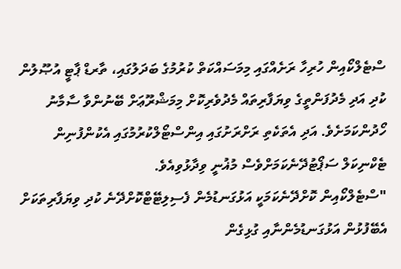ސްޓެލްކޯއިން ހުރިހާ ރަށެއްގައި މިމަސައްކަތް ކުރުމުގެ ބަދަލުގައި، ތާރޑް ޕާޓީ އުޞޫލުން ކުދި އަދި މެދުފަންތީގެ ވިޔަފާރިތައް މެދުވެރިކޮށް މިމަޝްރޫޢަށް ބޭނުންވާ ސާމާނު ހޯދުންކަމަށެވެ. އަދި އެތަކެތި ރަށްރަށުގައި އިންސްޓޯލްކުރުމުގައި އެކުންފުނިން ޓެކްނިކަލް ސަޕޯޓުދޭނެކަމަށްވެސް މުޣުނީ ވިދާޅުވިއެވެ.
"ސްޓެލްކޯއިން ކޮށްދޭނެކަމަކީ އަޅުގަނޑުމެން ފެސިލިޓޭޓްކޮށްދޭނެ ކުދި ވިޔަފާރިތަކަށް އެބޭފުޅުން އަޅުގަނޑުމެންނާއި ގުޅިގެން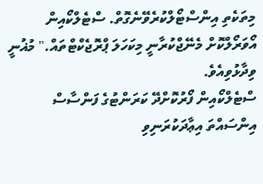މިތަކެތި އިންސްޓޯލްކުރެވޭނެގޮތް. ސްޓެލްކޯއިން އޯވަރޯލްކޮށް މެނޭޖްކުރާނީ މިކަހަލަ ޕްރޮޖެކްޓްތައް." މުޣުނީ ވިދާޅުވިއެވެ.
ސްޓެލްކޯއިން ފޯރުކޮށްދޭ ކަރަންޓުގެ ފަންސާސް އިންސައްތަ އިޢާދަކުރަނިވި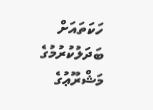ހަކަތައަށް ބަދަލުކުރުމުގެ މަޝްރޫޢުގެ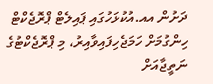ދަށުން އއ.އުކުޅަހުގައި ޕައިލެޓް ޕްރޮޖެކްޓް ހިންގުމަށް ހަމަޖެހިފައިވާއިރު، މި ޕްރޮޖެކްޓުގެ ނަތީޖާއަށް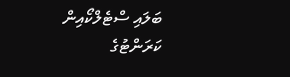ބަލައި ސްޓެލްކޯއިން ކަރަންޓުގެ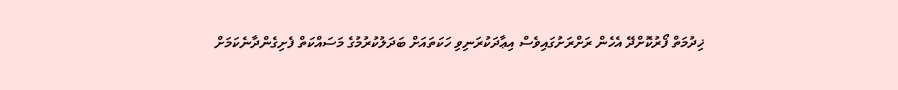ޚިދުމަތް ފޯރުކޮށްދޭ އެހެން ރަށްރަށުގައިވެސް އިޢާދަކުރަނިވި ހަކަތައަށް ބަދަލުކުރުމުގެ މަސައްކަތް ފެށިގެންދާނެކަމަށް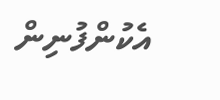އެކުންފުނިން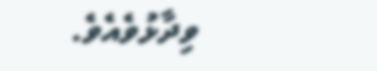ވިދާޅުވެއެވެ.